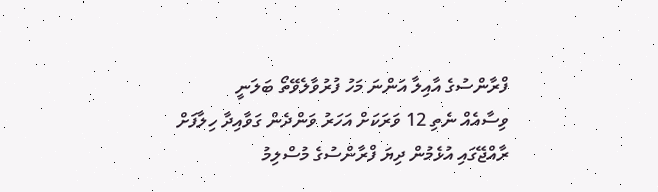ފްރާންސުގެ އާއިލާ އަންނަ މަހު ފުރުވާލެވޭތޯ ބަލަނީ
ވިސާއެއް ނެތި 12 ވަރަކަށް އަހަރު ވަންދެން ގަވާއިދާ ހިލާފަށް ރާއްޖޭގައި އުޅެމުން ދިޔަ ފްރާންސުގެ މުސްލިމު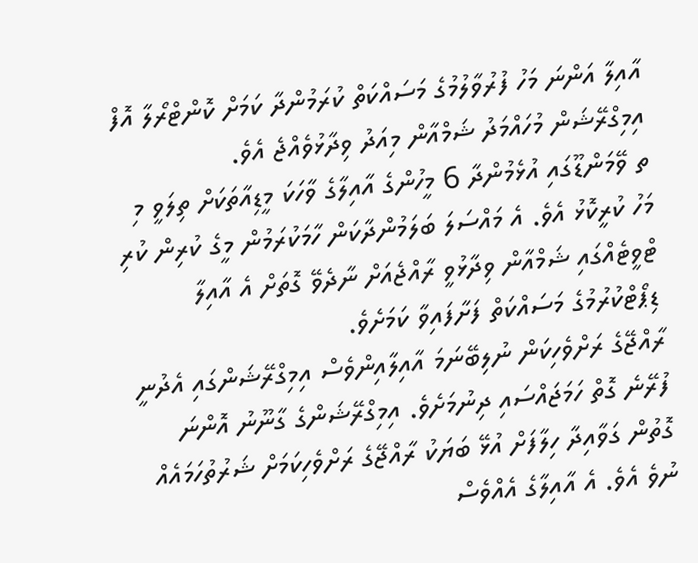އާއިލާ އަންނަ މަހު ފުރުވާލުމުގެ މަސައްކަތް ކުރަމުންދާ ކަމަށް ކޮންޓްރޯލާ އޮފް އިމިގްރޭޝަން މުހައްމަދު ޝަމްއާން މިއަދު ވިދާޅުވެއްޖެ އެވެ.
ތ ވޭމަންޑޫގައި އުޅެމުންދާ 6 މީހުންގެ އާއިލާގެ ވާހަކަ މީޑިއާތަކަށް ތިލަވީ މި މަހު ކުރީކޮޅު އެވެ. އެ މައްސަލަ ބަލަމުންދާކަން ހާމަކުރަމުން މީގެ ކުރިން ކުރި ޓްވީޓެއްގައި ޝަމްއާން ވިދާޅުވީ ރާއްޖެއަށް ނާދެވޭ ގޮތަށް އެ އާއިލާ ޑިޕޯޓްކުރުމުގެ މަސައްކަތް ފަށާފައިވާ ކަމަށެވެ.
ރާއްޖޭގެ ރަށްވެހިކަން ނުލިބޭނަމަ އާއިލާއިންވެސް އިމިގްރޭޝަންގައި އެދުނީ ފުރޭނެ ގޮތް ހަމަޖައްސައި ދިނުމަށެވެ. އިމިގްރޭޝަންގެ ގާނޫނު އޮންނަ ގޮތުން ގަވާއިދާ ހިލާފަށް އުޅޭ ބަޔަކު ރާއްޖޭގެ ރަށްވެހިކަމަށް ޝަރުތުހަމައެއް ނުވެ އެވެ. އެ އާއިލާގެ އެއްވެސް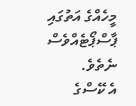މީހެއްގެ އަތުގައި ޕާސްޕޯޓެއްވެސް ނެތެވެ.
އެ ކޭސްގެ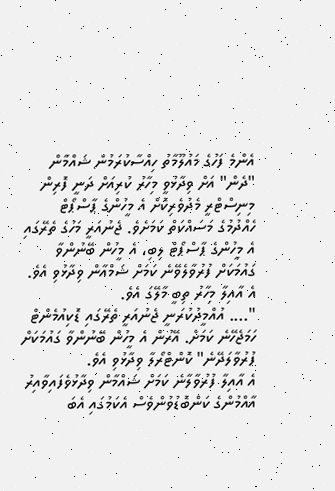އެންމެ ފަހުގެ މައުލޫމާތު ހިއްސާކުރަމުން ޝައްމާން "ދެން" އަށް ވިދާޅުވީ މިހާރު ކުރިއަށް ދަނީ ފޮރިން މިނިސްޓްރީ މެދުވެރިކޮށް އެ މީހުންގެ ޕާސްޕޯޓް ހެއްދުމުގެ މަސައްކަތް ކަމަށެވެ. ޖެނުއަރީ މަހުގެ ތެރޭގައި އެ މީހުންގެ ޕާސްޕޯޓް ލިބި، އެ މީހުން ބޭނުންވާ ގައުމަކަށް ފުރުވާލެވޭނެ ކަމަށް ޝަމްއާން ވިދާޅުވި އެވެ. އެ އާއިލާ މިހާރު ތިބީ މާލޭގަ އެވެ.
".... އުއްމީދުކުރަނީ ޖެނުއަރީ ތެރޭގައި ޑޮކިއުމެންޓް ހަމަޖެހޭނެ ކަމަށް. އޭރުން އެ މީހުން ބޭނުންވާ ގައުމަކަށް ފުރުވާލަދޭނެ" ކޮންޓްރޯލާ ވިދާޅުވި އެވެ.
އެ އާއިލާ ފުރުވާލާނެ ކަމަށް ޝައްމާން ވިދާޅުވެފައިވާއިރު އާއްމުންގެ ކަންބޮޑުވުންވެސް އެކަމުގައި އެބަ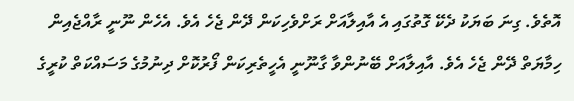އޮތެވެ. ގިނަ ބަޔަކު ދެކޭ ގޮތުގައި އެ އާއިލާއަށް ރަށްވެހިކަން ދޭން ޖެހެ އެވެ. އެހެން ނޫނީ ރާއްޖެއިން ހިމާޔަތް ދޭން ޖެހެ އެވެ. އާއިލާއަށް ބޭނުންވާ ގާނޫނީ އެހީތެރިކަން ފޯރުކޮށް ދިނުމުގެ މަސައްކަތް ކުރީގެ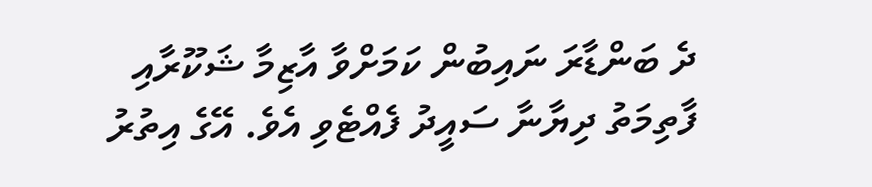ދެ ބަންޑާރަ ނައިބުން ކަމަށްވާ އާޒިމާ ޝަކޫރާއި ފާތިމަތު ދިޔާނާ ސައީދު ފެއްޓެވި އެވެ. އޭގެ އިތުރު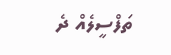ތަފްސީލެއް ދެ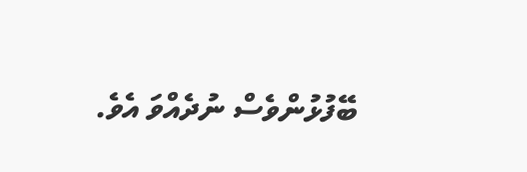ބޭފުޅުންވެސް ނުދެއްވަ އެވެ.